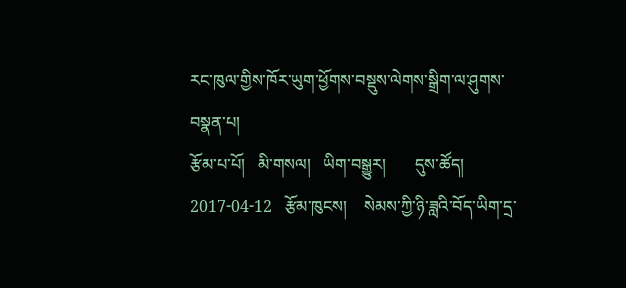རང་ཁུལ་གྱིས་ཁོར་ཡུག་ཕྱོགས་བསྡུས་ལེགས་སྒྲིག་ལ་ཤུགས་བསྣན་པ།
རྩོམ་པ་པོ།   མི་གསལ།   ཡིག་བསྒྱུར།       དུས་ཚོད།   2017-04-12   རྩོམ་ཁུངས།    སེམས་ཀྱི་ཉི་ཟླའི་བོད་ཡིག་དྲ་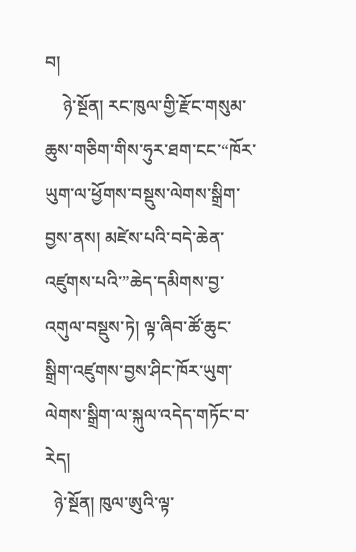བ།
    ཉེ་སྔོན། རང་ཁུལ་གྱི་རྫོང་གསུམ་ཆུས་གཅིག་གིས་ཧུར་ཐག་ངང་“ཁོར་ཡུག་ལ་ཕྱོགས་བསྡུས་ལེགས་སྒྲིག་བྱས་ནས། མཛེས་པའི་བདེ་ཆེན་འཛུགས་པའི་”ཆེད་དམིགས་བྱ་འགུལ་བསྡུས་ཏེ། ལྟ་ཞིབ་ཚོ་ཆུང་སྒྲིག་འཛུགས་བྱས་ཤིང་ཁོར་ཡུག་ལེགས་སྒྲིག་ལ་སྐུལ་འདེད་གཏོང་བ་རེད།
  ཉེ་སྔོན། ཁུལ་ཨུའི་ལྟ་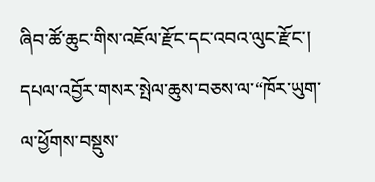ཞིབ་ཚོ་ཆུང་གིས་འཇོལ་རྫོང་དང་འབའ་ལུང་རྫོང་། དཔལ་འབྱོར་གསར་སྤེལ་ཆུས་བཅས་ལ་“ཁོར་ཡུག་ལ་ཕྱོགས་བསྡུས་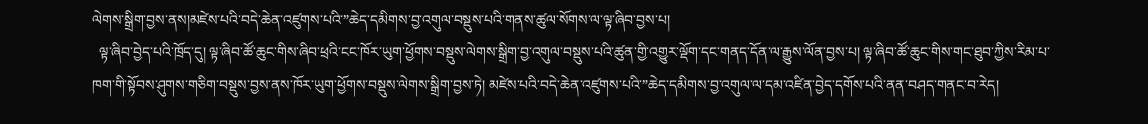ལེགས་སྒྲིག་བྱས་ནས།མཛེས་པའི་བདེ་ཆེན་འཛུགས་པའི་”ཆེད་དམིགས་བྱ་འགུལ་བསྡུས་པའི་གནས་ཚུལ་སོགས་ལ་ལྟ་ཞིབ་བྱས་པ།
  ལྟ་ཞིབ་བྱེད་པའི་ཁྲོད་དུ། ལྟ་ཞིབ་ཚོ་ཆུང་གིས་ཞིབ་ཕྲའི་ངང་ཁོར་ཡུག་ཕྱོགས་བསྡུས་ལེགས་སྒྲིག་བྱ་འགུལ་བསྡུས་པའི་ཚུན་གྱི་འགྱུར་ལྡོག་དང་གནད་དོན་ལ་རྒྱུས་ལོན་བྱས་པ། ལྟ་ཞིབ་ཚོ་ཆུང་གིས་གང་ཐུབ་ཀྱིས་རིམ་པ་ཁག་གི་སྟོབས་ཤུགས་གཅིག་བསྡུས་བྱས་ནས་ཁོར་ཡུག་ཕྱོགས་བསྡུས་ལེགས་སྒྲིག་བྱས་ཏེ། མཛེས་པའི་བདེ་ཆེན་འཛུགས་པའི་”ཆེད་དམིགས་བྱ་འགུལ་ལ་དམ་འཛིན་བྱེད་དགོས་པའི་ནན་བཤད་གནང་བ་རེད།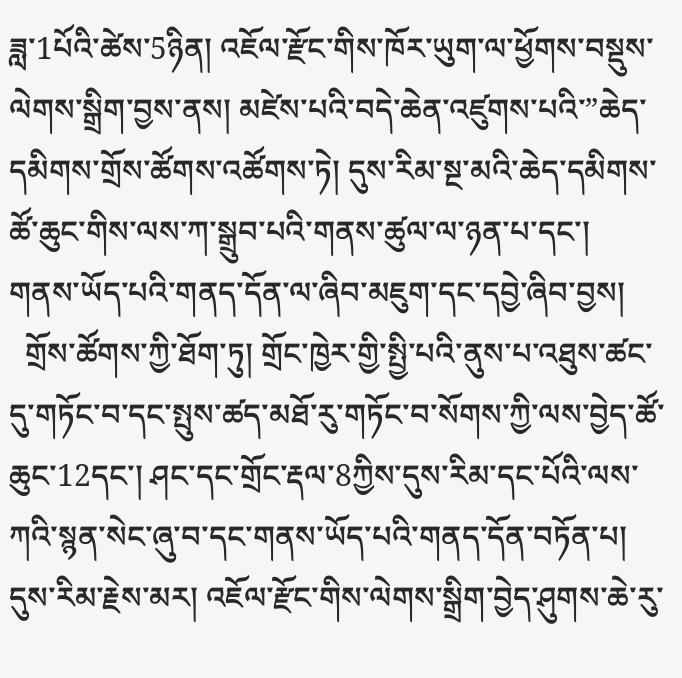ཟླ་1པོའི་ཚེས་5ཉིན། འཇོལ་རྫོང་གིས་ཁོར་ཡུག་ལ་ཕྱོགས་བསྡུས་ལེགས་སྒྲིག་བྱས་ནས། མཛེས་པའི་བདེ་ཆེན་འཛུགས་པའི་”ཆེད་དམིགས་གྲོས་ཚོགས་འཚོགས་ཏེ། དུས་རིམ་སྔ་མའི་ཆེད་དམིགས་ཚོ་ཆུང་གིས་ལས་ཀ་སྒྲུབ་པའི་གནས་ཚུལ་ལ་ཉན་པ་དང་། གནས་ཡོད་པའི་གནད་དོན་ལ་ཞིབ་མཇུག་དང་དབྱེ་ཞིབ་བྱས།
  གྲོས་ཚོགས་ཀྱི་ཐོག་ཏུ། གྲོང་ཁྱེར་གྱི་སྤྱི་པའི་ནུས་པ་འཐུས་ཚང་དུ་གཏོང་བ་དང་སྤུས་ཚད་མཐོ་རུ་གཏོང་བ་སོགས་ཀྱི་ལས་བྱེད་ཚོ་ཆུང་12དང་། ཤང་དང་གྲོང་རྡལ་8ཀྱིས་དུས་རིམ་དང་པོའི་ལས་ཀའི་སྙན་སེང་ཞུ་བ་དང་གནས་ཡོད་པའི་གནད་དོན་བཏོན་པ། དུས་རིམ་རྗེས་མར། འཇོལ་རྫོང་གིས་ལེགས་སྒྲིག་བྱེད་ཤུགས་ཆེ་རུ་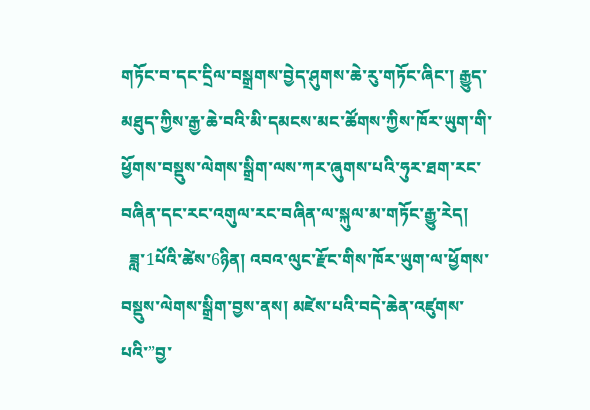གཏོང་བ་དང་དྲིལ་བསྒྲགས་བྱེད་ཤུགས་ཆེ་རུ་གཏོང་ཞིང་། རྒྱུད་མཐུད་ཀྱིས་རྒྱ་ཆེ་བའི་མི་དམངས་མང་ཚོགས་ཀྱིས་ཁོར་ཡུག་གི་ཕྱོགས་བསྡུས་ལེགས་སྒྲིག་ལས་ཀར་ཞུགས་པའི་ཧུར་ཐག་རང་བཞིན་དང་རང་འགུལ་རང་བཞིན་ལ་སྐུལ་མ་གཏོང་རྒྱུ་རེད།
  ཟླ་1པོའི་ཚེས་6ཉིན། འབའ་ལུང་རྫོང་གིས་ཁོར་ཡུག་ལ་ཕྱོགས་བསྡུས་ལེགས་སྒྲིག་བྱས་ནས། མཛེས་པའི་བདེ་ཆེན་འཛུགས་པའི་”བྱ་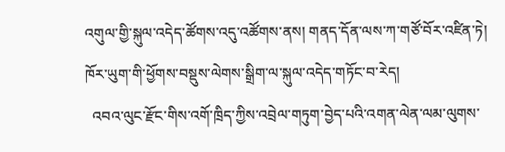འགུལ་གྱི་སྐུལ་འདེད་ཚོགས་འདུ་འཚོགས་ནས། གནད་དོན་ལས་ཀ་གཙོ་བོར་འཛིན་ཏེ། ཁོར་ཡུག་གི་ཕྱོགས་བསྡུས་ལེགས་སྒྲིག་ལ་སྐུལ་འདེད་གཏོང་བ་རེད།
  འབའ་ལུང་རྫོང་གིས་འགོ་ཁྲིད་ཀྱིས་འབྲེལ་གཏུག་བྱེད་པའི་འགན་ལེན་ལམ་ལུགས་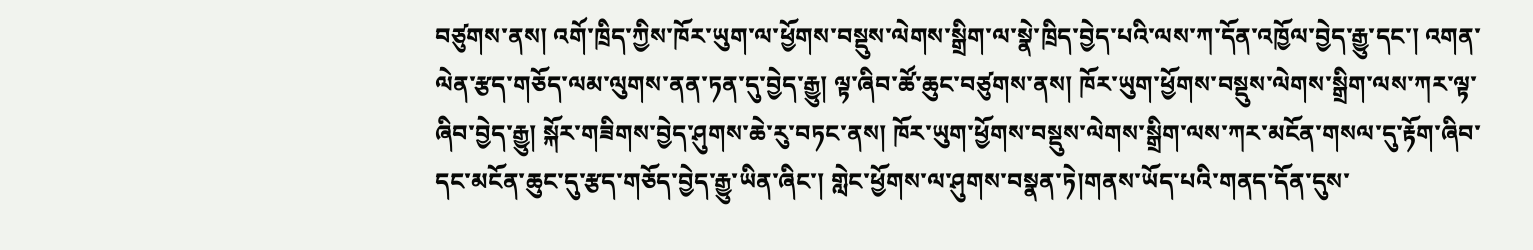བཙུགས་ནས། འགོ་ཁྲིད་ཀྱིས་ཁོར་ཡུག་ལ་ཕྱོགས་བསྡུས་ལེགས་སྒྲིག་ལ་སྣེ་ཁྲིད་བྱེད་པའི་ལས་ཀ་དོན་འཁྱོལ་བྱེད་རྒྱུ་དང་། འགན་ལེན་རྩད་གཅོད་ལམ་ལུགས་ནན་ཏན་དུ་བྱེད་རྒྱུ། ལྟ་ཞིབ་ཚོ་ཆུང་བཙུགས་ནས། ཁོར་ཡུག་ཕྱོགས་བསྡུས་ལེགས་སྒྲིག་ལས་ཀར་ལྟ་ཞིབ་བྱེད་རྒྱུ། སྐོར་གཟིགས་བྱེད་ཤུགས་ཆེ་རུ་བཏང་ནས། ཁོར་ཡུག་ཕྱོགས་བསྡུས་ལེགས་སྒྲིག་ལས་ཀར་མངོན་གསལ་དུ་རྟོག་ཞིབ་དང་མངོན་ཆུང་དུ་རྩད་གཅོད་བྱེད་རྒྱུ་ཡིན་ཞིང་། གླེང་ཕྱོགས་ལ་ཤུགས་བསྣན་ཏེ།གནས་ཡོད་པའི་གནད་དོན་དུས་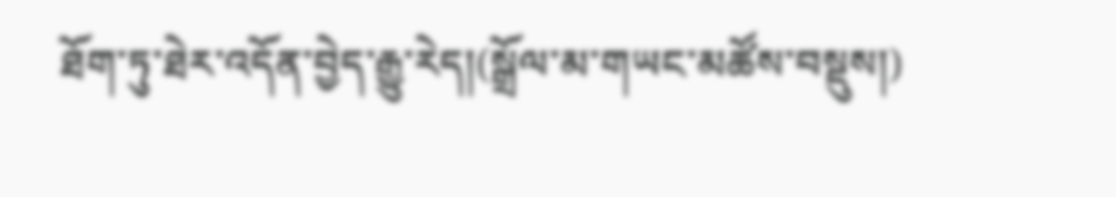ཐོག་ཏུ་ཐེར་འདོན་བྱེད་རྒྱུ་རེད།(སྒྲོལ་མ་གཡང་མཚོས་བསྡུས།)